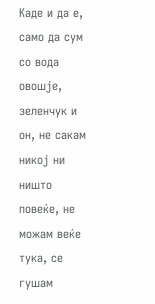Каде и да е, само да сум со вода овошје, зеленчук и он, не сакам никој ни ништо повеќе, не можам веќе тука, се гушам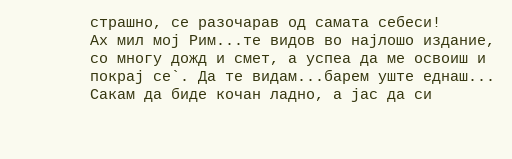страшно, се разочарав од самата себеси!
Aх мил мој Рим...те видов во најлошо издание, со многу дожд и смет, а успеа да ме освоиш и покрај се`. Да те видам...барем уште еднаш...
Сакам да биде кочан ладно, а јас да си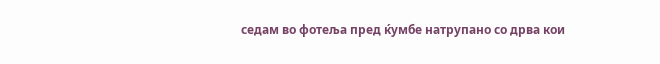седам во фотеља пред ќумбе натрупано со дрва кои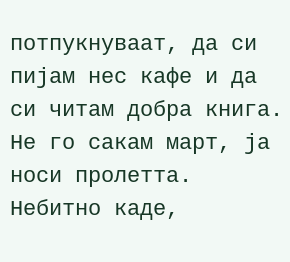потпукнуваат, да си пијам нес кафе и да си читам добра книга. Не го сакам март, ја носи пролетта.
Небитно каде,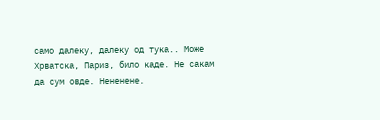само далеку, далеку од тука.. Може Хрватска, Париз, било каде. Не сакам да сум овде. Нененене.